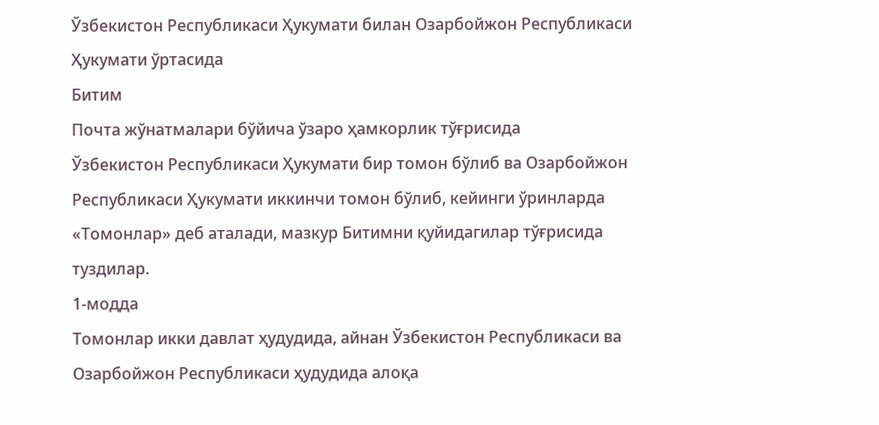Ўзбекистон Республикаси Ҳукумати билан Озарбойжон Республикаси Ҳукумати ўртасида
Битим
Почта жўнатмалари бўйича ўзаро ҳамкорлик тўғрисида
Ўзбекистон Республикаси Ҳукумати бир томон бўлиб ва Озарбойжон Республикаси Ҳукумати иккинчи томон бўлиб, кейинги ўринларда «Томонлар» деб аталади, мазкур Битимни қуйидагилар тўғрисида туздилар.
1-модда
Томонлар икки давлат ҳудудида, айнан Ўзбекистон Республикаси ва Озарбойжон Республикаси ҳудудида алоқа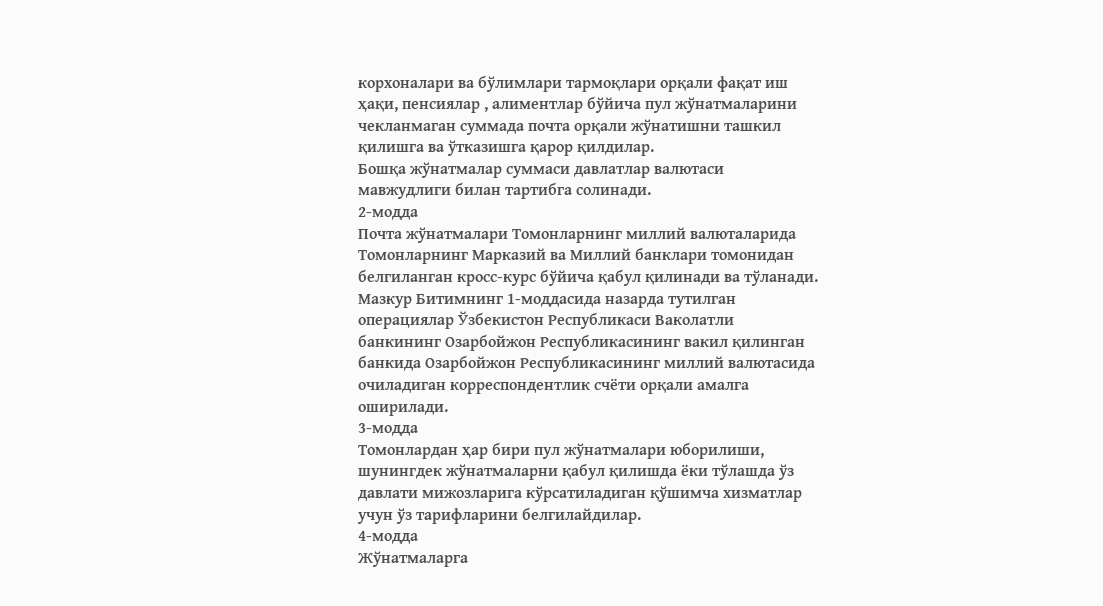корхоналари ва бўлимлари тармоқлари орқали фақат иш ҳақи, пенсиялар , алиментлар бўйича пул жўнатмаларини чекланмаган суммада почта орқали жўнатишни ташкил қилишга ва ўтказишга қарор қилдилар.
Бошқа жўнатмалар суммаси давлатлар валютаси мавжудлиги билан тартибга солинади.
2-модда
Почта жўнатмалари Томонларнинг миллий валюталарида Томонларнинг Марказий ва Миллий банклари томонидан белгиланган кросс-курс бўйича қабул қилинади ва тўланади. Мазкур Битимнинг 1-моддасида назарда тутилган операциялар Ўзбекистон Республикаси Ваколатли банкининг Озарбойжон Республикасининг вакил қилинган банкида Озарбойжон Республикасининг миллий валютасида очиладиган корреспондентлик счёти орқали амалга оширилади.
3-модда
Томонлардан ҳар бири пул жўнатмалари юборилиши, шунингдек жўнатмаларни қабул қилишда ёки тўлашда ўз давлати мижозларига кўрсатиладиган қўшимча хизматлар учун ўз тарифларини белгилайдилар.
4-модда
Жўнатмаларга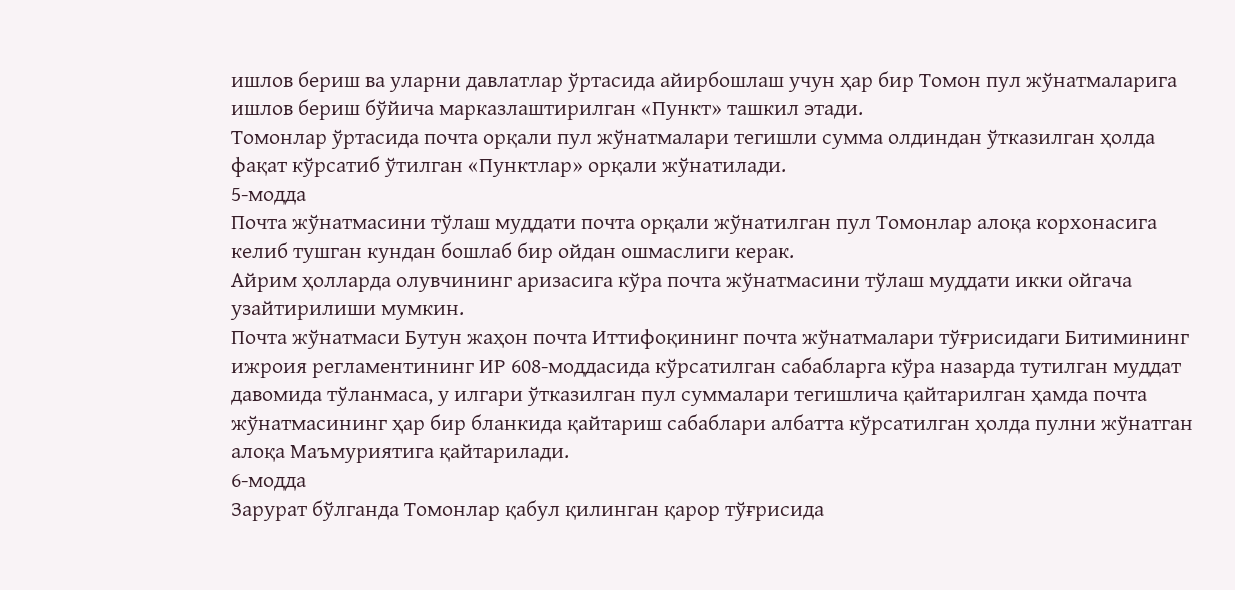ишлов бериш ва уларни давлатлар ўртасида айирбошлаш учун ҳар бир Томон пул жўнатмаларига ишлов бериш бўйича марказлаштирилган «Пункт» ташкил этади.
Томонлар ўртасида почта орқали пул жўнатмалари тегишли сумма олдиндан ўтказилган ҳолда фақат кўрсатиб ўтилган «Пунктлар» орқали жўнатилади.
5-модда
Почта жўнатмасини тўлаш муддати почта орқали жўнатилган пул Томонлар алоқа корхонасига келиб тушган кундан бошлаб бир ойдан ошмаслиги керак.
Айрим ҳолларда олувчининг аризасига кўра почта жўнатмасини тўлаш муддати икки ойгача узайтирилиши мумкин.
Почта жўнатмаси Бутун жаҳон почта Иттифоқининг почта жўнатмалари тўғрисидаги Битимининг ижроия регламентининг ИР 608-моддасида кўрсатилган сабабларга кўра назарда тутилган муддат давомида тўланмаса, у илгари ўтказилган пул суммалари тегишлича қайтарилган ҳамда почта жўнатмасининг ҳар бир бланкида қайтариш сабаблари албатта кўрсатилган ҳолда пулни жўнатган алоқа Маъмуриятига қайтарилади.
6-модда
Зарурат бўлганда Томонлар қабул қилинган қарор тўғрисида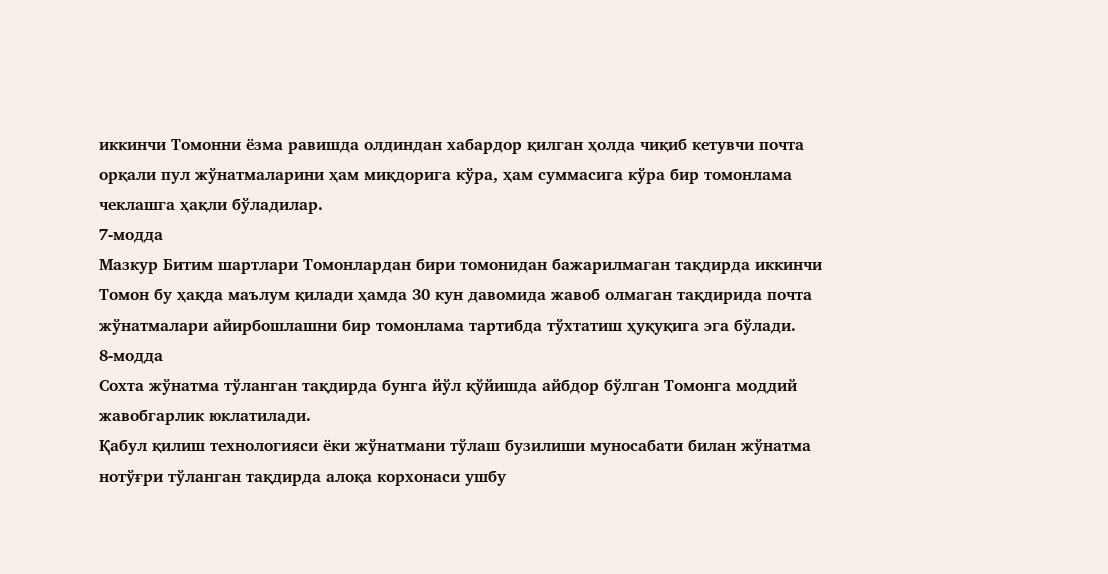иккинчи Томонни ёзма равишда олдиндан хабардор қилган ҳолда чиқиб кетувчи почта орқали пул жўнатмаларини ҳам миқдорига кўра, ҳам суммасига кўра бир томонлама чеклашга ҳақли бўладилар.
7-модда
Мазкур Битим шартлари Томонлардан бири томонидан бажарилмаган тақдирда иккинчи Томон бу ҳақда маълум қилади ҳамда 30 кун давомида жавоб олмаган тақдирида почта жўнатмалари айирбошлашни бир томонлама тартибда тўхтатиш ҳуқуқига эга бўлади.
8-модда
Сохта жўнатма тўланган тақдирда бунга йўл қўйишда айбдор бўлган Томонга моддий жавобгарлик юклатилади.
Қабул қилиш технологияси ёки жўнатмани тўлаш бузилиши муносабати билан жўнатма нотўғри тўланган тақдирда алоқа корхонаси ушбу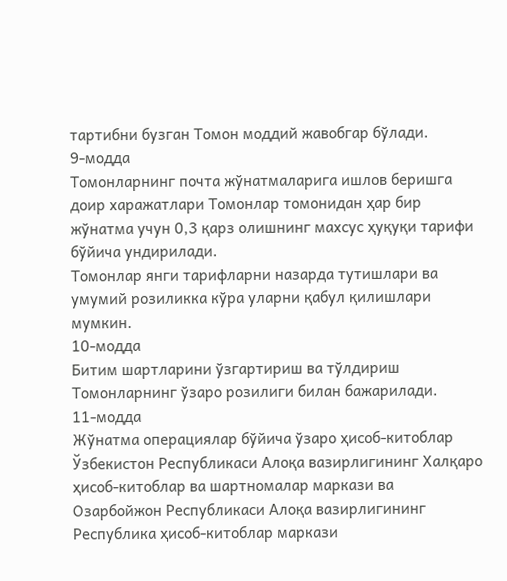тартибни бузган Томон моддий жавобгар бўлади.
9-модда
Томонларнинг почта жўнатмаларига ишлов беришга доир харажатлари Томонлар томонидан ҳар бир жўнатма учун 0,3 қарз олишнинг махсус ҳуқуқи тарифи бўйича ундирилади.
Томонлар янги тарифларни назарда тутишлари ва умумий розиликка кўра уларни қабул қилишлари мумкин.
10-модда
Битим шартларини ўзгартириш ва тўлдириш Томонларнинг ўзаро розилиги билан бажарилади.
11-модда
Жўнатма операциялар бўйича ўзаро ҳисоб-китоблар Ўзбекистон Республикаси Алоқа вазирлигининг Халқаро ҳисоб-китоблар ва шартномалар маркази ва Озарбойжон Республикаси Алоқа вазирлигининг Республика ҳисоб-китоблар маркази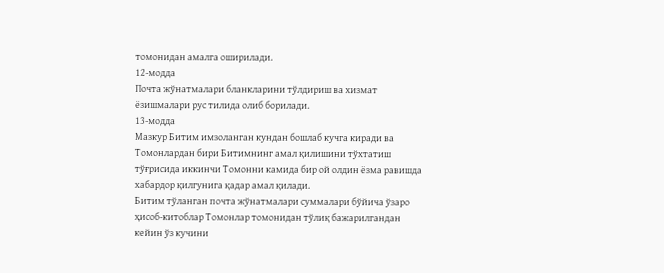томонидан амалга оширилади.
12-модда
Почта жўнатмалари бланкларини тўлдириш ва хизмат ёзишмалари рус тилида олиб борилади.
13-модда
Мазкур Битим имзоланган кундан бошлаб кучга киради ва Томонлардан бири Битимнинг амал қилишини тўхтатиш тўғрисида иккинчи Томонни камида бир ой олдин ёзма равишда хабардор қилгунига қадар амал қилади.
Битим тўланган почта жўнатмалари суммалари бўйича ўзаро ҳисоб-китоблар Томонлар томонидан тўлиқ бажарилгандан кейин ўз кучини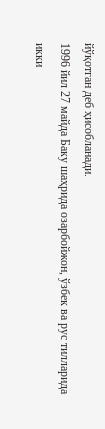йўқотган деб ҳисобланади.
1996 йил 27 майда Баку шаҳрида озарбойжон, ўзбек ва рус тилларида икки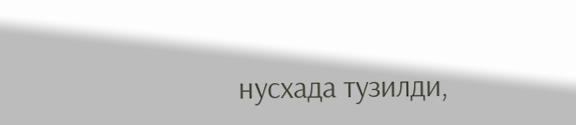нусхада тузилди,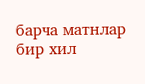барча матнлар бир хил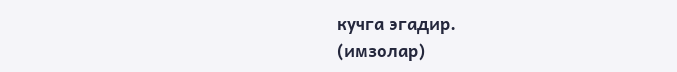кучга эгадир.
(имзолар)